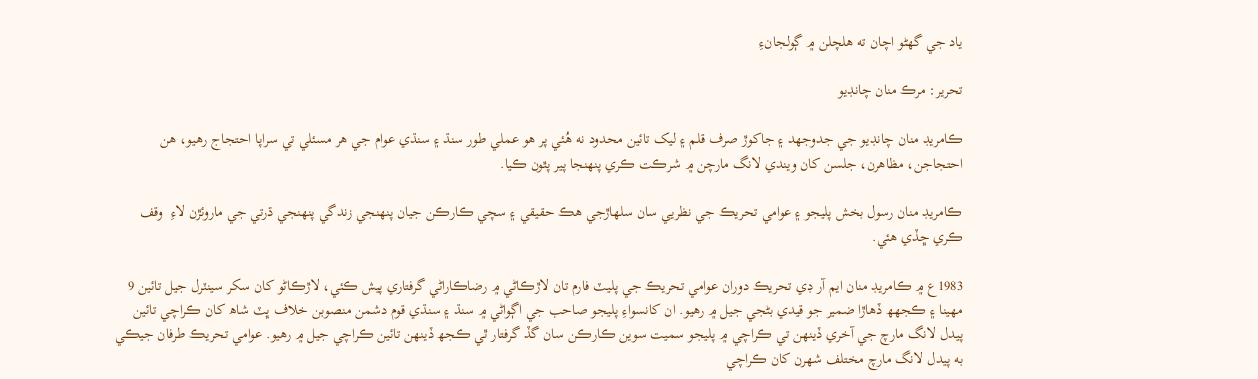ياد جي گهڻو اچان ته هلچلن ۾ ڳولجانءِ

تحرير: مرڪ منان چانڊيو

ڪامريڊ منان چانڊيو جي جدوجهد ۽ جاکوڙ صرف قلم ۽ ليک تائين محدود نه هُئي پر هو عملي طور سنڌ ۽ سنڌي عوام جي هر مسئلي تي سراپا احتجاج رهيو، هن احتجاجن، مظاهرن، جلسن کان ويندي لانگ مارچن ۾ شرڪت ڪري پنهنجا پير پٿون ڪيا.

ڪامريڊ منان رسول بخش پليجو ۽ عوامي تحريڪ جي نظريي سان سلهاڙجي هڪ حقيقي ۽ سچي ڪارڪن جيان پنهنجي زندگي پنهنجي ڌرتي جي ماروئڙن لاءِ  وقف ڪري ڇڏي هئي.

1983ع ۾ ڪامريڊ منان ايم آر ڊي تحريڪ دوران عوامي تحريڪ جي پليٽ فارم تان لاڙڪاڻي ۾ رضاڪاراڻي گرفتاري پيش ڪئي، لاڙڪاڻو کان سکر سينٽرل جيل تائين 9 مهينا ۽ ڪجهھ ڏھاڙا ضمير جو قيدي بڻجي جيل ۾ رهيو. ان کانسواءِ پليجو صاحب جي اڳواڻي ۾ سنڌ ۽ سنڌي قوم دشمن منصوبن خلاف ڀٽ شاھ کان ڪراچي تائين پيدل لانگ مارچ جي آخري ڏينهن تي ڪراچي ۾ پليجو سميت سوين ڪارڪن سان گڏ گرفتار ٿي ڪجھ ڏينهن تائين ڪراچي جيل ۾ رهيو. عوامي تحريڪ طرفان جيڪي به پيدل لانگ مارچ مختلف شھرن کان ڪراچي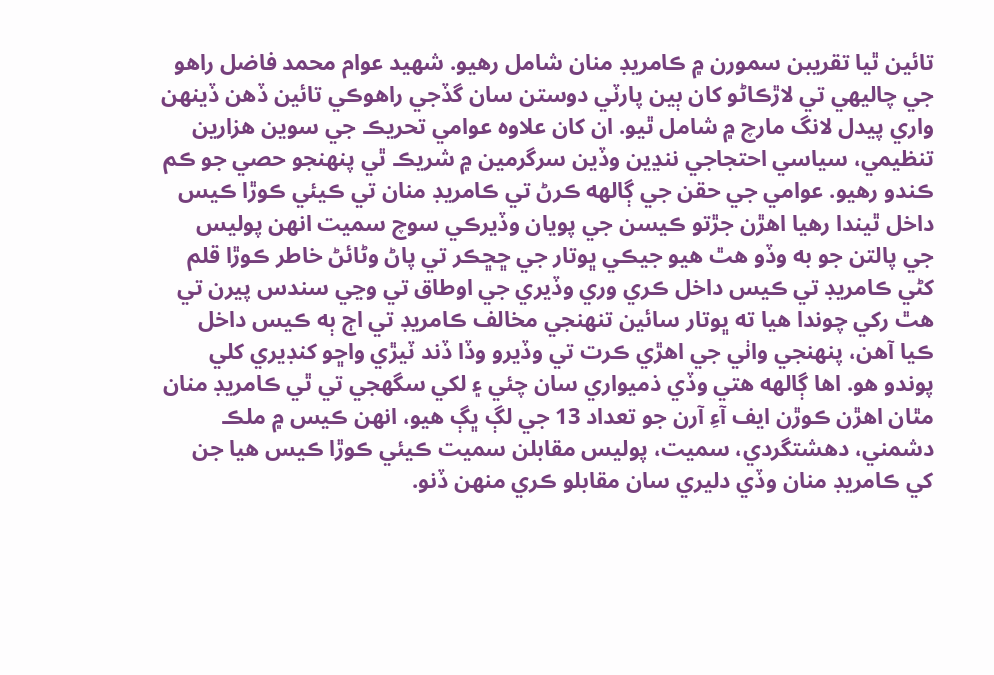تائين ٿيا تقريبن سمورن ۾ ڪامريڊ منان شامل رهيو. شهيد عوام محمد فاضل راهو جي چاليهي تي لاڙڪاڻو کان ٻين پارٽي دوستن سان گڏجي راهوڪي تائين ڏھن ڏينهن واري پيدل لانگ مارچ ۾ شامل ٿيو. ان کان علاوه عوامي تحريڪ جي سوين هزارين تنظيمي، سياسي احتجاجي ننڍين وڏين سرگرمين ۾ شريڪ ٿي پنهنجو حصي جو ڪم ڪندو رهيو. عوامي جي حقن جي ڳالهه ڪرڻ تي ڪامريڊ منان تي ڪيئي ڪوڙا ڪيس داخل ٿيندا رهيا اهڙن جڙتو ڪيسن جي پويان وڏيرڪي سوچ سميت انهن پوليس جي پالتن جو به وڏو هٿ هيو جيڪي ڀوتار جي ڇڇڪر تي پاڻ وڻائڻ خاطر ڪوڙا قلم کڻي ڪامريڊ تي ڪيس داخل ڪري وري وڏيري جي اوطاق تي وڃي سندس پيرن تي هٿ رکي چوندا هيا ته ڀوتار سائين تنهنجي مخالف ڪامريڊ تي اڄ ٻه ڪيس داخل ڪيا آهن، پنهنجي واٺي جي اهڙي ڪرت تي وڏيرو وڏا ڏند ٽيڙي واڇو کنڊيري کلي پوندو هو. اها ڳالهه هتي وڏي ذميواري سان چئي ۽ لکي سگهجي تي ٿي ڪامريڊ منان مٿان اهڙن ڪوڙن ايف آءِ آرن جو تعداد 13 جي لڳ ڀڳ هيو، انهن ڪيس ۾ ملڪ دشمني، دهشتگردي، سميت، پوليس مقابلن سميت ڪيئي ڪوڙا ڪيس هيا جن کي ڪامريڊ منان وڏي دليري سان مقابلو ڪري منهن ڏنو.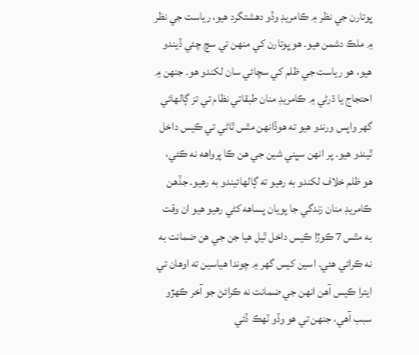ڀوتارن جي نظر ۾ ڪامريڊ وڏو دهشتگرد هيو، رياست جي نظر ۾ ملڪ دشمن هيو. هو ڀوتارن کي منهن تي سچ چئي ڏيندو هيو، هو رياست جي ظلم کي سچائي سان لکندو هو. جنهن ۾ احتجاج يا ڌرڻي ۾ ڪامريڊ منان طبقاتي نظام تي تز ڳالهائي گهر واپس ورندو هيو ته هوڏانهن مٿس ٿاڻي تي ڪيس داخل ٿيندو هيو. پر انهن سڀني شين جي هن ڪا پرواهه نه ڪئي، هو ظلم خلاف لکندو به رهيو ته ڳالهائيندو به رهيو. جڏهن ڪامريڊ منان زندگي جا پويان پساهه کڻي رهيو هيو ان وقت به مٿس 7 ڪوڙا ڪيس داخل ٿيل هيا جن جي هن ضمانت به نه ڪرائي هئي. اسين کيس گهر ۾ چوندا هياسين ته اوهان تي ايترا ڪيس آهن انهن جي ضمانت نه ڪرائڻ جو آخر ڪهڙو سبب آهي، جنهن تي هو وڏو ٽهڪ ڏئي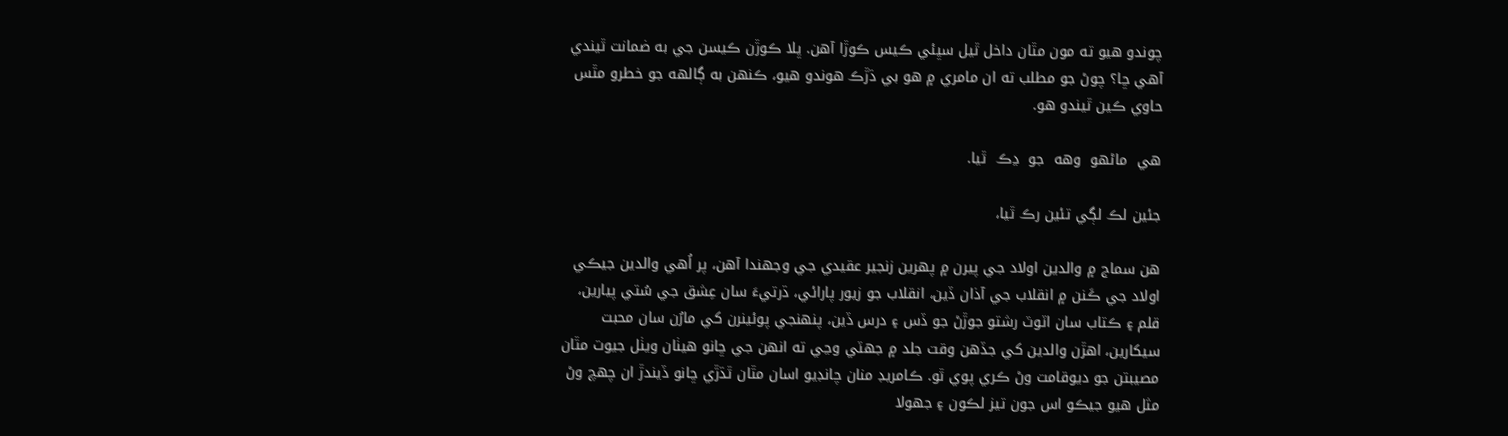چوندو هيو ته مون مٿان داخل ٿيل سڀئي ڪيس ڪوڙا آهن. ڀلا ڪوڙن ڪيسن جي به ضمانت ٿيندي آهي ڇا؟ چوڻ جو مطلب ته ان مامري ۾ هو بي ڌڙڪ هوندو هيو، ڪنهن به ڳالهه جو خطرو مٿس حاوي ڪين ٿيندو هو.

هي  ماڻهو  وهه  جو  ڍڪ  ٿيا.

جئين لڪ لڳي تئين رڪ ٿيا،

هن سماج ۾ والدين اولاد جي پيرن ۾ پهرين زنجير عقيدي جي وجهندا آھن، پر اُهي والدين جيڪي اولاد جي ڪَنن ۾ انقلاب جي آذان ڏين، انقلاب جو زيور پارائي، ڌرتيءَ سان عِشق جي سُتي پيارين، قلم ۽ ڪتاب سان اٽوٽ رشتو جوڙڻ جو ڏس ۽ درس ڏين، پنهنجي پوئينرن کي مارُن سان محبت سيکارين، اهڙن والدين کي جڏهن وقت جلد ۾ جهٽي وڃي ته انهن جي ڇانو هيٺان ويٺل جيوت مٿان مصيبتن جو ديوقامت وڻ ڪري پوي ٿو. ڪامريڊ منان چانڊيو اسان مٿان ٿڌڙي ڇانو ڏيندڙ ان چهچ وڻ مثل هيو جيڪو اس جون تيز لڪون ۽ جهولا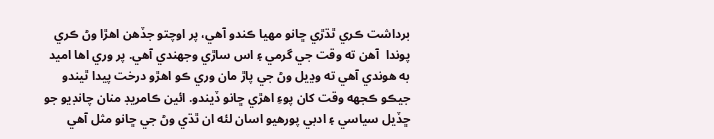برداشت ڪري ٿڌڙي ڇانو مهيا ڪندو آهي، پر اوچتو جڏهن اهڙا وڻ ڪري پوندا  آهن ته وقت جي گرمي ۽ اس ساڙي وجهندي آهي. پر وري اها اميد به هوندي آهي ته وڍيل وڻ جي پاڙ مان وري ڪو اهڙو درخت پيدا ٿيندو جيڪو ڪجهه وقت کان پوءِ اهڙي ڇانو ڏيندو. ائين ڪامريڊ منان چانڊيو جو ڇڏيل سياسي ۽ ادبي پورهيو اسان لئه ان ٿڌي وڻ جي ڇانو مثل آهي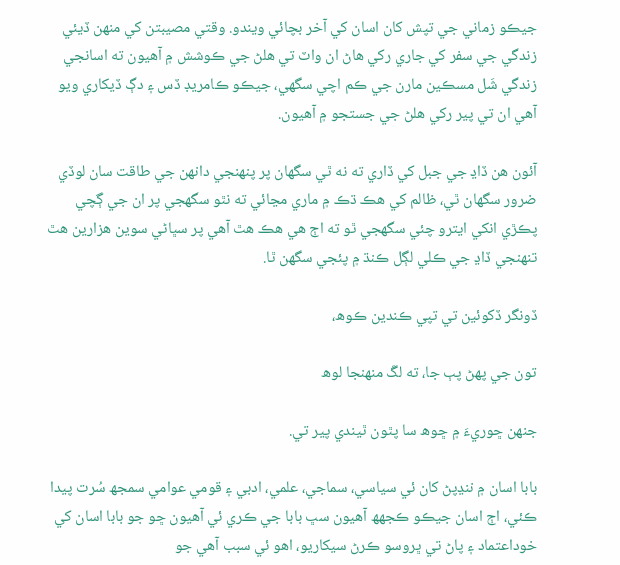جيڪو زماني جي تپش کان اسان کي آخر بچائي ويندو. وقتي مصيبتن کي منهن ڏيئي زندگي جي سفر کي جاري رکي هاڻ ان واٽ تي هلڻ جي ڪوشش ۾ آھيون ته اسانجي زندگي شَل مسڪين مارن جي ڪم اچي سگهي، جيڪو ڪامريڊ ڏس ۽ دڳ ڏيکاري ويو آهي ان تي پير رکي هلڻ جي جستجو ۾ آهيون.

آئون هن ڏاڍ جي جبل کي ڏاري ته نه ٿي سگهان پر پنهنجي دانهن جي طاقت سان لوڏي ضرور سگهان ٿي، ظالم کي هڪ ڌڪ ۾ ماري مڃائي ته نٿو سگهجي پر ان جي ڳچي پڪڙي انکي ايترو چئي سگهجي ٿو ته اڄ هي هڪ هٿ آهي پر سڀاڻي سوين هزارين هٿ تنهنجي ڏاڍ جي ڪلي لڳل ڪنڌ ۾ پئجي سگهن ٿا.

ڏونگر ڏکوئين تي تپي ڪندين ڪوھ،

تون جي پهڻ پٻ جا، ته لڱ منهنجا لوھ

جنهن ڇوريءَ ۾ ڇوھ سا پٿون ٿيندي پير تي.

بابا اسان ۾ ننڍپڻ کان ئي سياسي، سماجي، علمي، ادبي ۽ قومي عوامي سمجھ سُرت پيدا ڪئي، اڄ اسان جيڪو ڪجهھ آھيون سڀ بابا جي ڪري ئي آھيون ڇو جو بابا اسان کي خوداعتماد ۽ پاڻ تي ڀروسو ڪرڻ سيکاريو، اهو ئي سبب آهي جو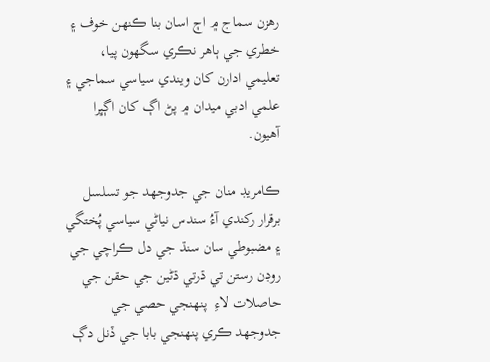رهزن سماج ۾ اڄ اسان بنا ڪنهن خوف ۽ خطري جي ٻاهر نڪري سگهون پيا، تعليمي ادارن کان ويندي سياسي سماجي ۽ علمي ادبي ميدان ۾ پڻ اڳ کان اڳڀرا آھيون.

ڪامريڊ منان جي جدوجهد جو تسلسل برقرار رکندي آءُ سندس نياڻي سياسي پُختگي ۽ مضبوطي سان سنڌ جي دل ڪراچي جي روڊن رستن تي ڌرتي ڌڻين جي حقن جي حاصلات لاءِ  پنهنجي حصي جي جدوجهد ڪري پنهنجي بابا جي ڏنل دڳ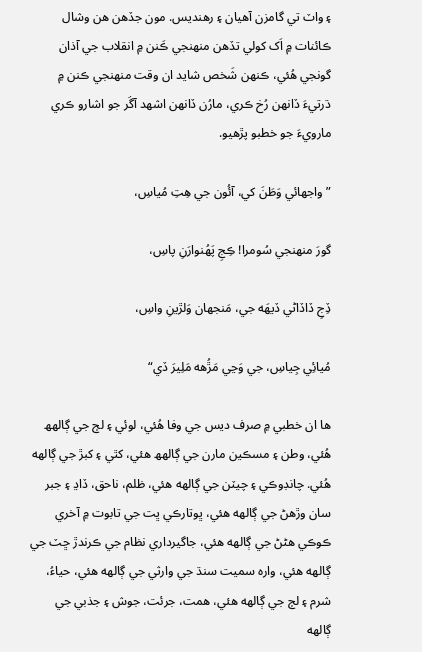۽ واٽ تي گامزن آھيان ۽ رهنديس. مون جڏھن هن وشال ڪائنات ۾ اَک کولي تڏھن منهنجي ڪَنن ۾ انقلاب جي آذان گونجي هُئي، ڪنهن شَخص شايد ان وقت منهنجي ڪنن ۾ ڌرتيءَ ڏانهن رُخ ڪري، مارُن ڏانهن اشھد آڱر جو اشارو ڪري مارويءَ جو خطبو پڙھيو.

”واجهائي وَطَنَ کي، آئُون جي هِتِ مُياسِ،

گورَ منھنجي سُومرا! ڪِجِ پَھُنوارَنِ پاسِ،

ڏِجِ ڏاڏاڻي ڏيھَه جي، مَنجهان وَلڙينِ واسِ،

مُيائِي جِياسِ، جي وَڃي مَڙُھه مَلِيرَ ڏي“

ها ان خطبي ۾ صرف ديس جي وفا هُئي، لوئي ۽ لڄ جي ڳالهھ ھُئي، وطن ۽ مسڪين مارن جي ڳالهھ هئي، کٿي ۽ کبڙ جي ڳالھه هُئي. چانڊوڪي ۽ چيٽن جي ڳالهه هئي، ظلم، ناحق، ڏاڍ ۽ جبر سان وڙهڻ جي ڳالهه هئي، ڀوتارڪي ڀت جي تابوت ۾ آخري ڪوڪي هڻڻ جي ڳالهه هئي، جاگيرداري نظام جي ڪرندڙ ڇٽ جي ڳالهه هئي، واره سميت سنڌ جي وارثي جي ڳالهه هئي، حياءُ، شرم ۽ لڄ جي ڳالهه هئي، همت، جرئت، جوش ۽ جذبي جي ڳالهه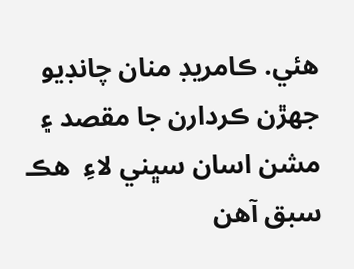هئي. ڪامريڊ منان چانڊيو جهڙن ڪردارن جا مقصد ۽ مشن اسان سڀني لاءِ  هڪ سبق آھن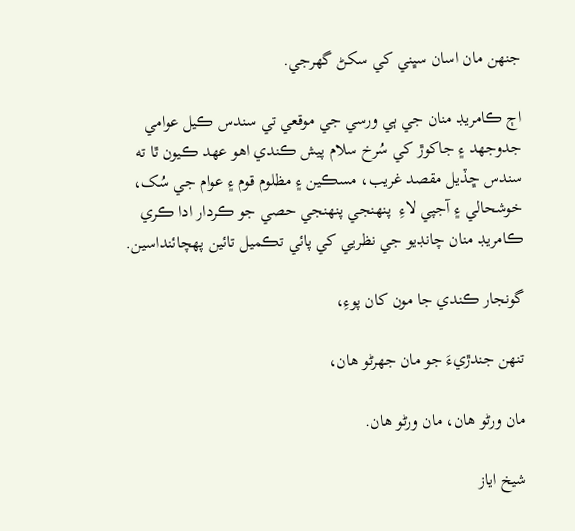جنهن مان اسان سڀني کي سکڻ گهرجي.

اڄ ڪامريڊ منان جي ٻي ورسي جي موقعي تي سندس ڪيل عوامي جدوجهد ۽ جاکوڙ کي سُرخ سلام پيش ڪندي اهو عهد ڪيون ٿا ته سندس ڇڏيل مقصد غريب، مسڪين ۽ مظلوم قوم ۽ عوام جي سُک، خوشحالي ۽ آجپي لاءِ  پنهنجي پنهنجي حصي جو ڪردار ادا ڪري ڪامريڊ منان چانڊيو جي نظريي کي پائي تڪميل تائين پهچائنداسين.

گونجار ڪندي جا مون کان پوءِ،

تنهن جندڙيءَ جو مان جهرڻو هان،

مان ورڻو هان، مان ورڻو هان.

شيخ اياز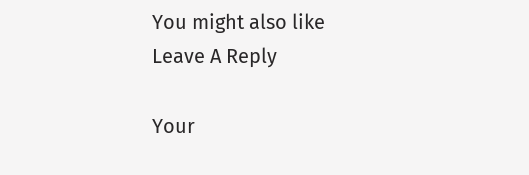You might also like
Leave A Reply

Your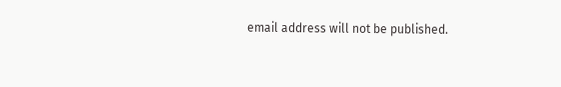email address will not be published.